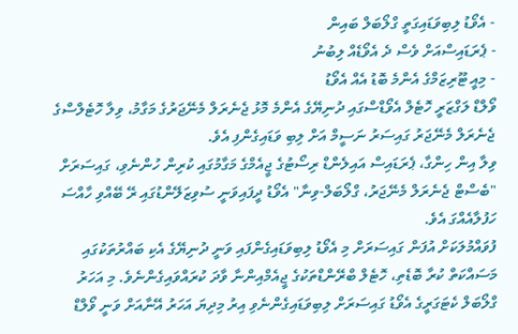- އެވޯޑު ލިބިވަޑައިގަތީ ގްލޯބަލް ބައިން
- ޕެރަޑައިސްއަށް ވެސް ދެ އެވޯޑެއް ލިބުނު
- މިއީ ޓޫރިޒަމްގެ އެންމެ ބޮޑު އެއް އެވޯޑު
ވޯލްޑް ލަގްޒަރީ ހޮޓެލް އެވޯޑްސްގައި ދުނިޔޭގެ އެންމެ މޮޅު ޖެނެރަލް މެނޭޖަރުގެ މަގާމު، ވިލާ ހޮޓެލްސްގެ ޖެނެރަލް މެނޭޖަރު ގައިސަރު ނަސީމް އަށް ލިބި ވަޑައިގެންފި އެވެ.
ވިލާ އިން ހިންގާ، ޕެރަޑައިސް އައިލެންޑް ރިސޯޓުގެ ޖީއެމްގެ މަގާމުގައި ކުރިން ހުންނެވި، ގައިސަރަށް "ބެސްޓް ޖެނެރަލް މެނޭޖަރު، ގްލޯބަލް-ވިނާ" އެވޯޑު ދީފައިވަނީ ސުވިޒަލޭންޑުގައި ރޭ ބޭއްވި ހާއްސަ ހަފުލާއެއްގަ އެވެ.
ފުވައްމުލަކަށް އުފަން ގައިސަރަށް މި އެވޯޑު ލިބިވަޑައިގެންފައި ވަނީ ދުނިޔޭގެ އެކި ބައްރުތަކުގައި މަސައްކަތް ކުރާ ބޮޑެތި، ހޮޓެލް ބްރޭންޑްތަކުގެ ޖީއެމްއިންނާ ވާދަ ކުރައްވައިގެންނެވެ. މި އަހަރު ގްލޯބަލް ކެޓަގަރީގެ އެވޯޑު ގައިސަރަށް ލިބިވަޑައިގެންނެވި އިރު މިދިޔަ އަހަރު އޭނާއަށް ވަނީ ވޯލްޑް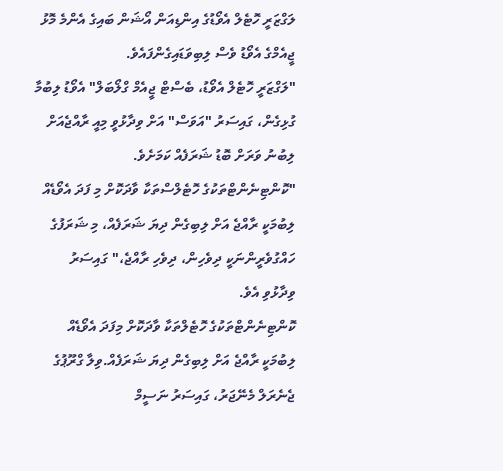ލަގްޒަރީ ހޮޓެލް އެވޯޑުގެ އިންޑިއަން އޯޝަން ބައިގެ އެންމެ މޮޅު ޖީއެމްގެ އެވޯޑު ވެސް ލިބިވަޑައިގެންފައެވެ.
"ލަގްޒަރީ ހޮޓެލް އެވޯޑު، ބެސްޓް ޖީއެމް ގްލޯބަލް" އެވޯޑު ލިބުމާ ގުޅިގެން، ގައިސަރު "އަވަސް" އަށް ވިދާޅުވީ މިއީ ރާއްޖެއަށް ލިބުނު ވަރަށް ބޮޑު ޝަރަފެއް ކަމަށެވެ.
"ކޮންޓިނެންޓްތަކުގެ ހޮޓެލްސްތަކާ ވާދަކޮށް މި ފަދަ އެވޯޑެއް ލިބުމަކީ ރާއްޖެ އަށް ލިބިގެން ދިޔަ ޝަރަފެއް، މި ޝަރަފުގެ ހައްގުވެރީންނަކީ ދިވެހިން، ދިވެހި ރާއްޖެ،" ގައިސަރު ވިދާޅުވި އެވެ.
ކޮންޓިނެންޓްތަކުގެ ހޮޓެލްތަކާ ވާދަކޮށް މިފަދަ އެވޯޑެއް ލިބުމަކީ ރާއްޖެ އަށް ލިބިގެން ދިޔަ ޝަރަފެއް.ވިލާ ގްރޫޕުގެ ޖެނެރަލް މެނޭޖަރު، ގައިސަރު ނަސީމް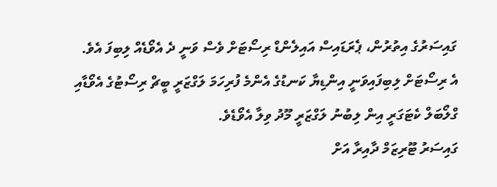ގައިސަރުގެ އިތުރުން، ޕެރަޑައިސް އައިލެންޑް ރިސޯޓަށް ވެސް ވަނީ ދެ އެވޯޑެއް ލިބިފަ އެވެ. އެ ރިސޯޓަށް ލިބިފައިވަނީ އިންޑިޔާ ކަނޑުގެ އެންމެ ފުރިހަމަ ލަގްޒަރީ ބީޗް ރިސޯޓުގެ އެވޯޑާއި ގްލޯބަލް ކެޓަގަރީ އިން ލިބުނު ލަގްޒަރީ މޫދު ވިލާ އެވޯޑެވެ.
ގައިސަރު ޓޫރިޒަމް ދާއިރާ އަށް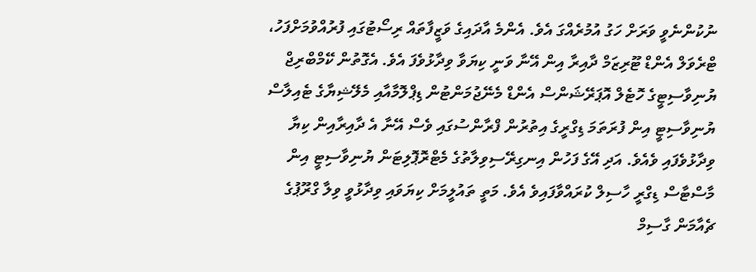ނުކުންނެވީ ވަރަށް ހަގު އުމުރެއްގަ އެވެ. އެންމެ އާދައިގެ ވަޒީފާތައް ރިސޯޓުގައި ފުރުއްވުމަށްފަހު، ޓްރެވަލް އެންޑް ޓޫރިޒަމް ދާއިރާ އިން އޭނާ ވަނީ ކިޔަވާ ވިދާޅުވެފަ އެވެ. އެގޮތުން ކޭމްބްރިޖް ޔުނިވާސިޓީގެ ހޮޓެލް އޮޕަރޭޝަންސް އެންޑް މެނޭޖުމަންޓުން ޑިޕްލޮމާއާއި މެލޭޝިޔާގެ ޓެއިލާސް ޔުނިވާސިޓީ އިން ފުރަތަމަ ޑިގްރީގެ އިތުރުން ފްރާންސުގައި ވެސް އޭނާ އެ ދާއިރާއިން ކިޔާ ވިދާޅުވެފައި ވެއެވެ. އަދި އޭގެ ފަހުން އިނގިރޭސިވިލާތުގެ މެޓްރޮޕޮލިޓަން ޔުނިވާސިޓީ އިން މާސްޓާސް ޑިގްރީ ހާސިލް ކުރައްވާފައިވެ އެވެ. މަތީ ތައުލީމަށް ކިޔަވައި ވިދާޅުވީ ވިލާ ގްރޫޕުގެ ޗެއާމަން ގާސިމް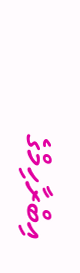އިބްރާހިމްގެ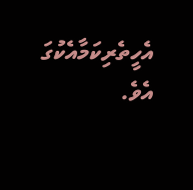އެހީތެރިކަމާއެކުގަ އެވެ.